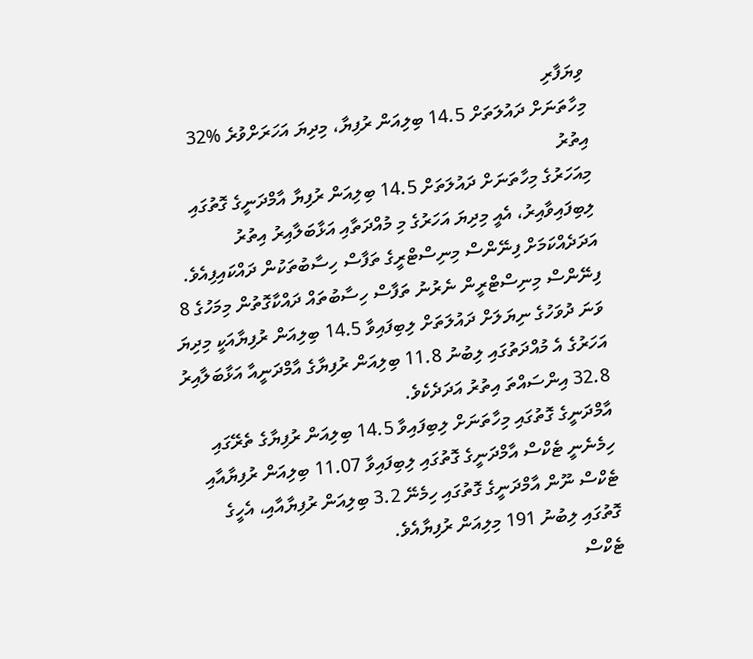ވިޔަފާރި
މިހާތަނަށް ދައުލަތަށް 14.5 ބިލިއަން ރުފިޔާ، މިދިޔަ އަހަރަށްވުރެ %32 އިތުރު
މިއަހަރުގެ މިހާތަނަށް ދައުލަތަށް 14.5 ބިލިއަން ރުފިޔާ އާމްދަނީގެ ގޮތުގައި ލިބިފައިވާއިރު، އެއީ މިދިޔަ އަހަރުގެ މި މުއްދަތާއި އަޅާބަލާއިރު އިތުރު އަދަދެއްކަމަށް ފިނޭންސް މިނިސްޓްރީގެ ތަފާސް ހިސާބުތަކުން ދައްކައިފިއެވެ.
ފިނޭންސް މިނިސްޓްރީން ނެރުނު ތަފާސް ހިސާބުތައް ދައްކާގޮތުން މިމަހުގެ 8 ވަނަ ދުވަހުގެ ނިޔަލަށް ދައުލަތަށް ލިބިފައިވާ 14.5 ބިލިއަން ރުފިޔާއަކީ މިދިޔަ އަހަރުގެ އެ މުއްދަތުގައި ލިބުނު 11.8 ބިލިއަން ރުފިޔާގެ އާމްދަނީއާ އަޅާބަލާއިރު 32.8 އިންސައްތަ އިތުރު އަދަދެކެވެ.
އާމްދަނީގެ ގޮތުގައި މިހާތަނަށް ލިބިފައިވާ 14.5 ބިލިއަން ރުފިޔާގެ ތެރޭގައި ހިމެނެނީ ޓެކްސް އާމްދަނީގެ ގޮތުގައި ލިބިފައިވާ 11.07 ބިލިއަން ރުފިޔާއާއި ޓެކްސް ނޫން އާމްދަނީގެ ގޮތުގައި ހިމެނޭ 3.2 ބިލިއަން ރުފިޔާއާއި، އެހީގެ ގޮތުގައި ލިބުނު 191 މިލިއަން ރުފިޔާއެވެ.
ޓެކްސް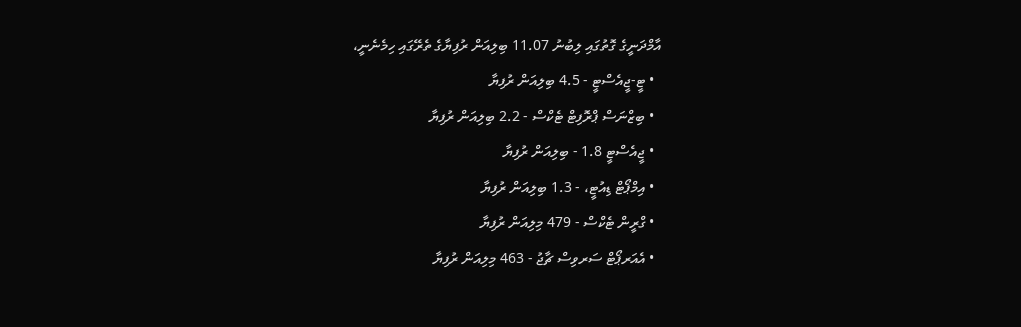އާމްދަނީގެ ގޮތުގައި ލިބުނު 11.07 ބިލިއަން ރުފިޔާގެ ތެރޭގައި ހިމެނެނީ،
  • ޓީ-ޖީއެސްޓީ - 4.5 ބިލިއަން ރުފިޔާ
  • ބިޒްނަސް ޕްރޮފިޓް ޓެކްސް - 2.2 ބިލިއަން ރުފިޔާ
  • ޖީއެސްޓީ 1.8 - ބިލިއަން ރުފިޔާ
  • އިމްޕޯޓް ޑިއުޓީ، - 1.3 ބިލިއަން ރުފިޔާ
  • ގްރީން ޓެކްސް - 479 މިލިއަން ރުފިޔާ
  • އެއަރޕޯޓް ސަރވިސް ޗާޖު - 463 މިލިއަން ރުފިޔާ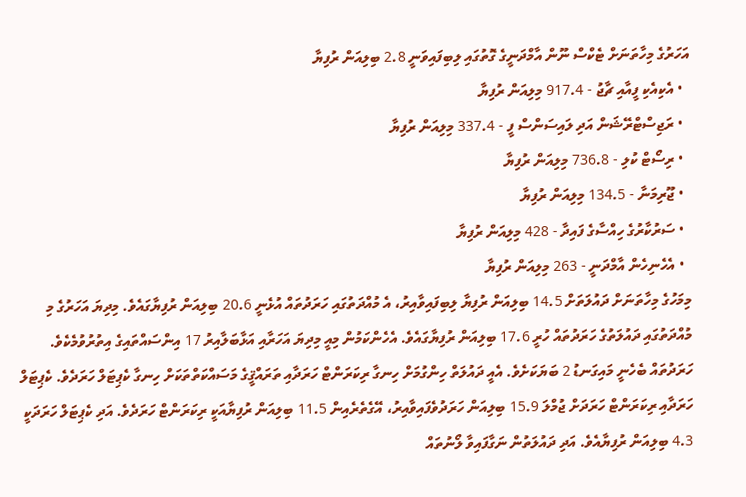އަހަރުގެ މިހާތަނަށް ޓެކްސް ނޫން އާމްދަނީގެ ގޮތުގައި ލިބިފައިވަނީ 2.8 ބިލިއަން ރުފިޔާ
  • އެކިއެކި ފީއާއި ޗާޖު - 917.4 މިލިއަން ރުފިޔާ
  • ރަޖިސްޓްރޭޝަން އަދި ލައިސަންސް ފީ - 337.4 މިލިއަން ރުފިޔާ
  • ރިސޯޓް ކުލި - 736.8 މިލިއަން ރުފިޔާ
  • ޖޫރިމަނާ - 134.5 މިލިއަން ރުފިޔާ
  • ސަރުކާރުގެ ހިއްސާގެ ފައިދާ - 428 މިލިއަން ރުފިޔާ
  • އެހެނިހެން އާމްދަނީ - 263 މިލިއަން ރުފިޔާ
މިމަހުގެ މިހާތަނަށް ދައުލަތަށް 14.5 ބިލިއަން ރުފިޔާ ލިބިފައިވާއިރު، އެ މުއްދަތުގައި ހަރަދުތައް އުޅެނީ 20.6 ބިލިއަން ރުފިޔާގައެވެ. މިދިޔަ އަހަރުގެ މި މުއްދަތުގައި ދައުލަތުގެ ހަރަދުތައް ހުރީ 17.6 ބިލިއަން ރުފިޔާގައެވެ. އެހެންކަމުން މިއީ މިދިޔަ އަހަރާއި އަޅާބަލާއިރު 17 އިންސައްތައިގެ އިތުރުވުމެކެވެ.
ހަރަދުތައް ބެހެނީ މައިގަނޑު 2 ބަޔަކަށެވެ. އެއީ ދައުލަތް ހިންގުމަށް ހިނގާ ރިކަރަންޓް ހަރަދާއި ތަރައްޤީގެ މަސައްކަތްތަކަށް ހިނގާ ކެޕިޓަލް ހަރަދެވެ. ކެޕިޓަލް ހަރަދާއި ރިކަރަންޓް ހަރަދަށް ޖުމްލަ 15.9 ބިލިއަން ހަރަދުވެފައިވާއިރު، އޭގެތެރެއިން 11.5 ބިލިއަން ރުފިޔާއަކީ ރިކަރަންޓް ހަރަދެވެ. އަދި ކެޕިޓަލް ހަރަދަކީ 4.3 ބިލިއަން ރުފިޔާއެވެ. އަދި ދައުލަތުން ނަގާފައިވާ ލޯނުތައް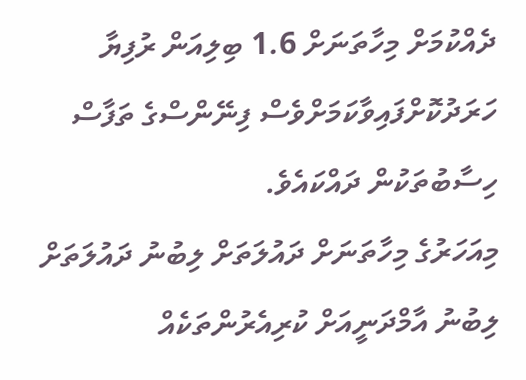ދެއްކުމަށް މިހާތަނަށް 1.6 ބިލިއަން ރުފިޔާ ހަރަދުކޮށްފައިވާކަމަށްވެސް ފިނޭންސްގެ ތަފާސް ހިސާބުތަކުން ދައްކައެވެ.
މިއަހަރުގެ މިހާތަނަށް ދައުލަތަށް ލިބުނު ދައުލަތަށް ލިބުނު އާމްދަނީއަށް ކުރިއެރުންތަކެއް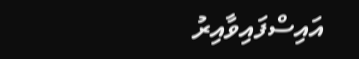އައިސްފައިވާއިރު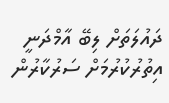ދައުލަތަށް ލިބޭ އާމްދަނީ އިތުރުކުރުމަށް ސަރުކާރުން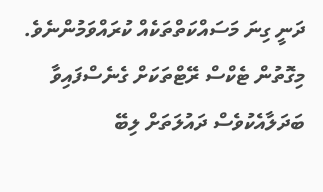ދަނީ ގިނަ މަސައްކަތްތަކެއް ކުރައްވަމުންނެވެ. މިގޮތުން ޓެކްސް ރޭޓްތަކަށް ގެނެސްފައިވާ ބަދަލާއެކުވެސް ދައުލަތަށް ލިބޭ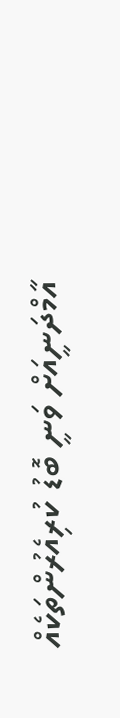އާމްދަނީއަށް ވަނީ ބޮޑު ކުރިއެރުންތަކެއް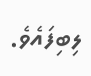ލިބިފައެވެ.